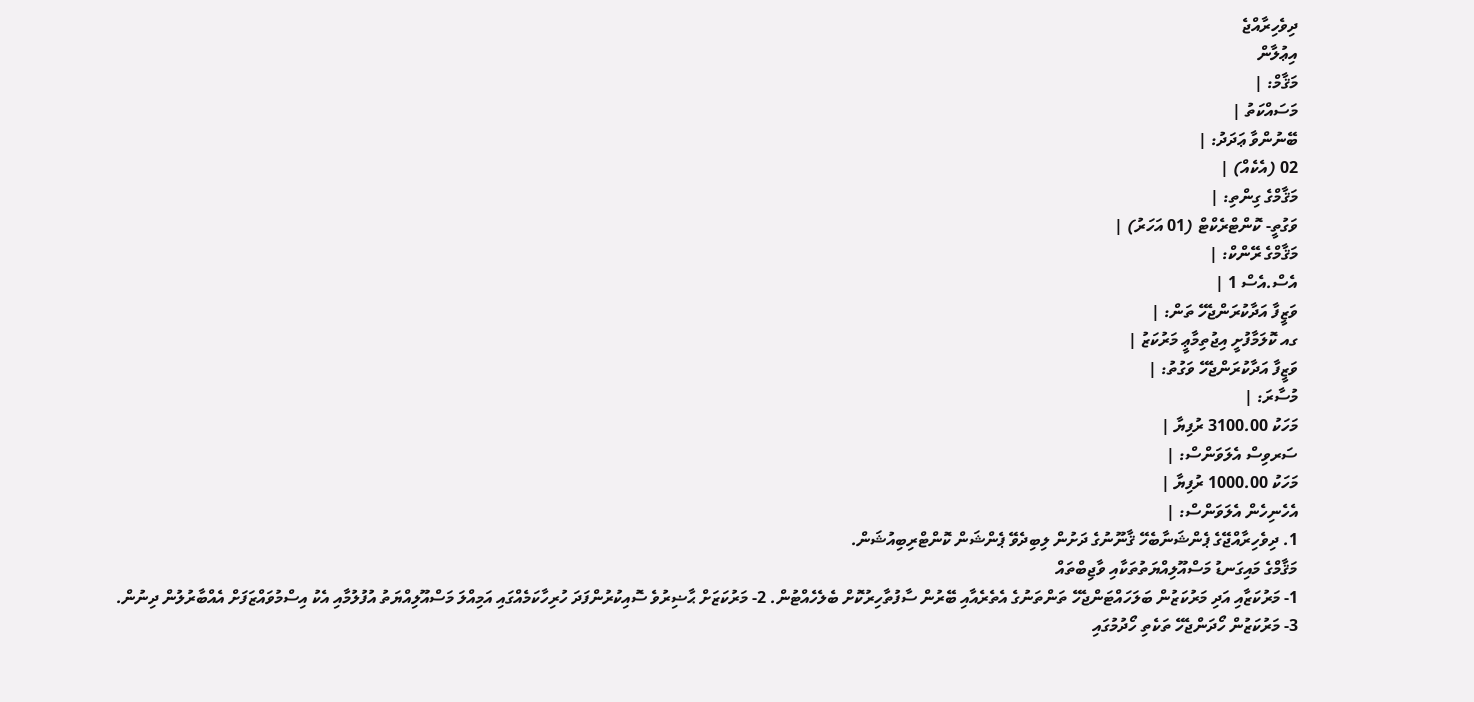ދިވެހިރާއްޖެ
އިޢުލާން
މަޤާމް: |
މަސައްކަތު |
ބޭނުންވާ ޢަދަދު: |
02 (އެކެއް) |
މަޤާމްގެ ގިންތި: |
ވަގުތީ- ކޮންޓްރެކްޓް (01 އަހަރު) |
މަޤާމްގެ ރޭންކް: |
އެސް.އެސް 1 |
ވަޒީފާ އަދާކުރަންޖެހޭ ތަން: |
ގއ ކޮލަމާފުށީ އިޖުތިމާޢީ މަރުކަޒު |
ވަޒީފާ އަދާކުރަންޖެހޭ ވަގުތު: |
މުސާރަ: |
މަހަކު 3100.00 ރުފިޔާ |
ސަރވިސް އެލަވަންސް: |
މަހަކު 1000.00 ރުފިޔާ |
އެހެނިހެން އެލަވަންސް: |
1. ދިވެހިރާއްޖޭގެ ޕެންޝަނާބެހޭ ޤާނޫނުގެ ދަށުން ލިބިދެވޭ ޕެންޝަން ކޮންޓްރިބިއުޝަން.
މަޤާމްގެ މައިގަނޑު މަސްއޫލިއްޔަތުތަކާއި ވާޖިބްތައް
1- މަރުކަޒާއި އަދި މަރުކަޒުން ބަލަހައްޓަންޖެހޭ ތަންތަނުގެ އެތެރެއާއި ބޭރުން ސާފުތާހިރުކޮށް ބެލެހެއްޓުން. 2- މަރުކަޒަށް ޙާޟިރުވެ ސޮއިކުރުންފަދަ ހުރިހާކަމެއްގައި އަމިއްލަ މަސްއޫލިއްޔަތު އުފުލުމާއި އެކު އިސްމުވައްޒަފަށް އެއްބާރުލުން ދިނުން. 3- މަރުކަޒުން ހޯދަންޖެހޭ ތަކެތި ހޯދުމުގައި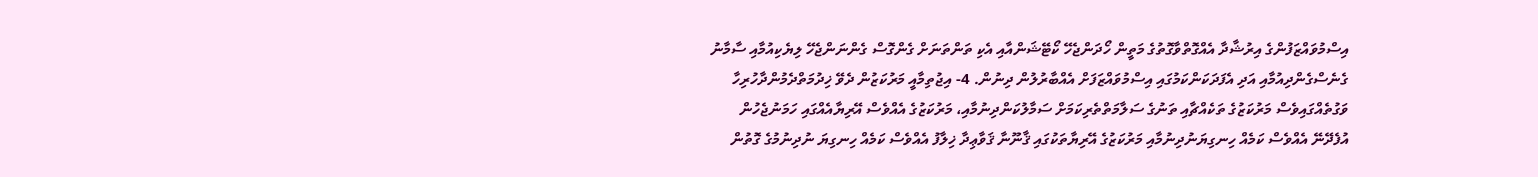އިސްމުވައްޒަފުންގެ އިރުޝާދާ އެއްގޮތްވާގޮތުގެ މަތީން ހޯދަންޖެހޭ ކޯޓޭޝަންއާއި އެކި ތަންތަނަށް ގެންގޮސް ގެންނަންޖެހޭ ލިޔެކިއުމާއި ސާމާނު ގެނެސްގެންދިއުމާއި އަދި އެފަދަކަންކަމުގައި އިސްމުވައްޒަފަށް އެއްބާރުލުން ދިނުން. 4- އިޖުތިމާއީ މަރުކަޒުން ދެވޭ ޚިދުމަތްދެމުންދާހުރިހާ ވަގުތެއްގައިވެސް މަރުކަޒުގެ ތަކެއްޗާއި ތަނުގެ ސަލާމަތްތެރިކަމަށް ސަމާލުކަންދިނުމާއި، މަރުކަޒުގެ އެއްވެސް އޭރިޔާއެއްގައި ހަމަނުޖެހުން އުފެދޭނޭ އެއްވެސް ކަމެއް ހިނގިޔަނުދިނުމާއި މަރުކަޒުގެ އޭރިޔާތަކުގައި ޤާނޫނާ ޤަވާޢިދާ ޚިލާފު އެއްވެސް ކަމެއް ހިނގިޔަ ނުދިނުމުގެ ގޮތުން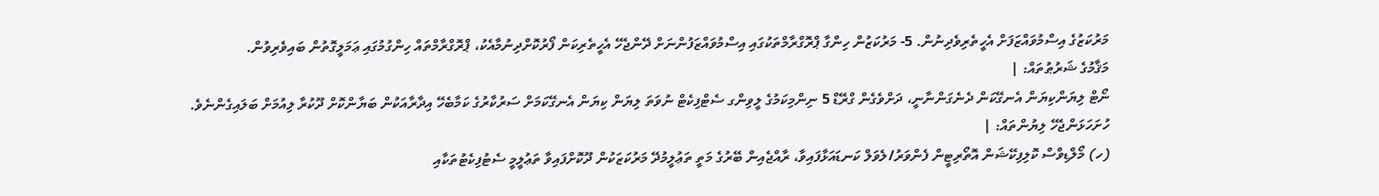މަރުކަޒުގެ އިސްމުވައްޒަފަށް އެހީތެރިވެދިނުން. 5- މަރުކަޒުން ހިންގާ ޕްރޮގްރާމްތަކުގައި އިސްމުވައްޒަފުންނަށް ދޭންޖެހޭ އެހީތެރިކަން ފޯރުކޮށްދިނުމާއެކު، ޕްރޮގްރާމްތައް ހިންގުމުގައި ޢަމަލީގޮތުން ބައިވެރިވުން.
މަޤާމުގެ ޝަރުޠުތައް: |
ނޯޓް ލިޔަންކިޔަން އެނގޭކަން ދެނެގަންނާނީ، ދަށްވެގެން ގްރޭޑް 5 ނިންމިކަމުގެ ލީވިންގ ސެޓްފިކެޓް ނުވަތަ ލިޔަން ކިޔަން އެނގޭކަމަށް ސަރުކާރުގެ ކަމާބެހޭ އިދާރާއަކުން ބަޔާންކޮށް ދޫކުރާ ލިއުމަށް ބަލައިގެންނެވެ.
ހުށަހަޅަންޖެހޭ ލިޔުންތައް: |
(ހ) މޯލްޑިވްސް ކޮލިފިކޭޝަން އޮތޯރިޓީން ފެންވަރު/ލެވަލް ކަނޑައަޅާފައިވާ، ރާއްޖެއިން ބޭރުގެ މަތީ ތަޢުލީމުދޭ މަރުކަޒަކުން ދޫކޮށްފައިވާ ތަޢުލީމީ ސެޓުފިކެޓުތަކާއި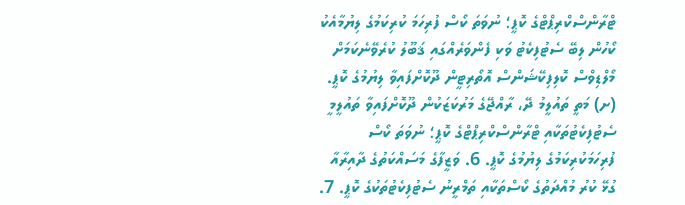ޓްރާންސްކްރިޕްޓްގެ ކޮޕީ؛ ނުވަތަ ކޯސް ފުރިހަމަ ކުރިކަމުގެ ލިޔުމާއެކު ކޯހުން ލިބޭ ސެޓުފިކެޓު ވަކި ފެންވަރެއްގައި ޤަބޫލު ކުރެވޭނެކަމަށް މޯލްޑިވްސް ކޮލިފިކޭޝަންސް އޮތޯރިޓީން ދޫކޮށްފައިވާ ލިޔުމުގެ ކޮޕީ. (ށ) މަތީ ތައުލީމު ދޭ، ރާއްޖޭގެ މަރުކަޒަކުން ދޫކޮށްފައިވާ ތައުލީމީ ސެޓުފިކެޓުތަކާއި ޓްރާންސްކްރިޕްޓްގެ ކޮޕީ؛ ނުވަތަ ކޯސް ފުރިހަމަކުރިކަމުގެ ލިޔުމުގެ ކޮޕީ. 6. ވަޒީފާގެ މަސައްކަތުގެ ދާއިރާއާ ގުޅޭ ކުރު މުއްދަތުގެ ކޯސްތަކާއި ތަމްރީނު ސެޓުފިކެޓުތަކުގެ ކޮޕީ. 7.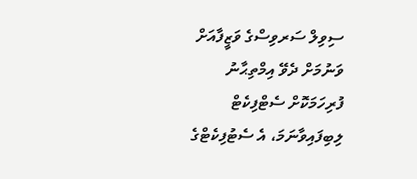ސިވިލް ސަރވިސްގެ ވަޒީފާއަށް ވަނުމަށް ދެވޭ އިމްތިޙާނު ފުރިހަމަކޮށް ސެޓްފިކެޓް ލިބިފައިވާނަމަ، އެ ސެޓުފިކެޓްގެ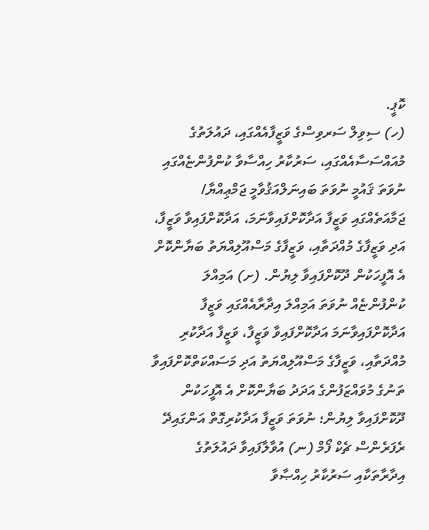ކޮޕީ.
(ހ) ސިވިލް ސަރވިސްގެ ވަޒީފާއެއްގައި، ދައުލަތުގެ މުއައްސަސާއެއްގައި، ސަރުކާރު ހިއްސާވާ ކުންފުންޏެއްގައި ނުވަތަ ޤައުމީ ނުވަތަ ބައިނަލްއަޤުވާމީ ޖަމްޢިއްޔާ/ ޖަމާއަތެއްގައި ވަޒީފާ އަދާކޮށްފައިވާނަމަ، އަދާކޮށްފައިވާ ވަޒީފާ، އަދި ވަޒީފާގެ މުއްދަތާއި، ވަޒީފާގެ މަސްއޫލިއްޔަތު ބަޔާންކޮށް އެ އޮފީހަކުން ދޫކޮށްފައިވާ ލިޔުން. (ށ) އަމިއްލަ ކުންފުންޏެއް ނުވަތަ އަމިއްލަ އިދާރާއެއްގައި ވަޒީފާ އަދާކޮށްފައިވާނަމަ އަދާކޮށްފައިވާ ވަޒީފާ، ވަޒީފާ އަދާކުރި މުއްދަތާއި، ވަޒީފާގެ މަސްއޫލިއްޔަތު އަދި މަސައްކަތްކޮށްފައިވާ ތަނުގެ މުވައްޒަފުންގެ އަދަދު ބަޔާންކޮށް އެ އޮފީހަކުން ދޫކޮށްފައިވާ ލިޔުން؛ ނުވަތަ ވަޒީފާ އަދާކުރިގޮތް އަންގައިދޭ ރެފަރެންސް ޗެކް ފޯމް (ނ) އުވާލާފައިވާ ދައުލަތުގެ އިދާރާތަކާއި ސަރުކާރު ހިއްޞާވާ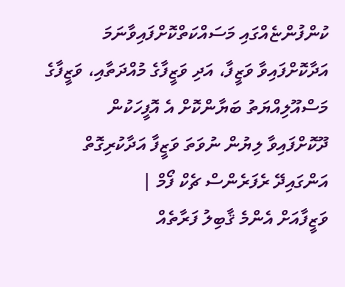ކުންފުންޏެއްގައި މަސައްކަތްކޮށްފައިވާނަމަ އަދާކޮށްފައިވާ ވަޒީފާ، އަދި ވަޒީފާގެ މުއްދަތާއި، ވަޒީފާގެ މަސްއޫލިއްޔަތު ބަޔާންކޮށް އެ އޮފީހަކުން ދޫކޮށްފައިވާ ލިޔުން ނުވަތަ ވަޒީފާ އަދާކުރިގޮތް އަންގައިދޭ ރެފަރެންސް ޗެކް ފޯމް |
ވަޒީފާއަށް އެންމެ ޤާބިލު ފަރާތެއް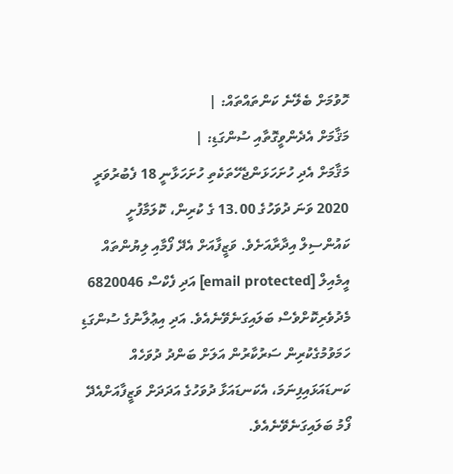ހޮވުމަށް ބެލޭނެ ކަންތައްތައް: |
މަޤާމަށް އެދެންވީގޮތާއި ސުންގަޑި: |
މަޤާމަށް އެދި ހުށަހަޅަންޖެހޭތަކެތި ހުށަހަޅާނީ 18 ފެބުރުވަރީ 2020 ވަނަ ދުވަހުގެ 13.00 ގެ ކުރިން، ކޮލަމާފުށީ ކައުންސިލް އިދާރާއަށެވެ. ވަޒީފާއަށް އެދޭ ފޯމާއި ލިޔުންތައް އީމެއިލް [email protected] އަދި ފެކްސް 6820046 މެދުވެރިކޮށްވެސް ބަލައިގަނެވޭނެއެވެ. އަދި އިޢުލާނުގެ ސުންގަޑި ހަމަވުމުގެކުރިން ސަރުކާރުން އަލަށް ބަންދު ދުވަހެއް ކަނޑައަޅައިފިނަމަ، އެކަނޑައަޅާ ދުވަހުގެ އަދަދަށް ވަޒީފާއަށްއެދޭ ފޯމު ބަލައިގަނެވޭނެއެވެ.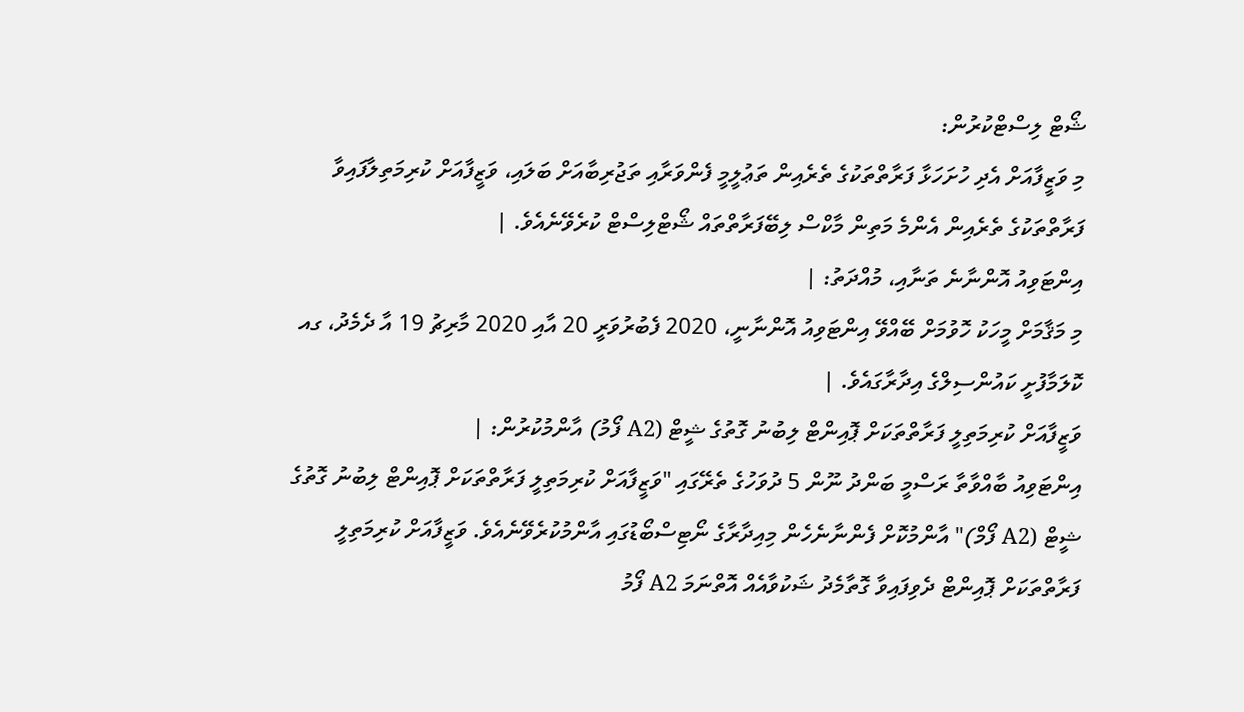ޝޯޓް ލިސްޓްކުރުން:
މި ވަޒީފާއަށް އެދި ހުށަހަޅާ ފަރާތްތަކުގެ ތެރެއިން ތަޢުލީމީ ފެންވަރާއި ތަޖުރިބާއަށް ބަލައި، ވަޒީފާއަށް ކުރިމަތިލާފައިވާ ފަރާތްތަކުގެ ތެރެއިން އެންމެ މަތިން މާކްސް ލިބޭފަރާތްތައް ޝޯޓްލިސްޓް ކުރެވޭނެއެވެ. |
އިންޓަވިއު އޮންނާނެ ތަނާއި، މުއްދަތު: |
މި މަޤާމަށް މީހަކު ހޮވުމަށް ބޭއްވޭ އިންޓަވިއު އޮންނާނީ، 2020 ފެބުރުވަރީ 20 އާއި 2020 މާރިޗު 19 އާ ދެމެދު، ގއ ކޮލަމާފުށީ ކައުންސިލްގެ އިދާރާގައެވެ. |
ވަޒީފާއަށް ކުރިމަތިލީ ފަރާތްތަކަށް ޕޮއިންޓް ލިބުނު ގޮތުގެ ޝީޓް (A2 ފޯމު) އާންމުކުރުން: |
އިންޓަވިއު ބާއްވާތާ ރަސްމީ ބަންދު ނޫން 5 ދުވަހުގެ ތެރޭގައި "ވަޒީފާއަށް ކުރިމަތިލީ ފަރާތްތަކަށް ޕޮއިންޓް ލިބުނު ގޮތުގެ ޝީޓް (A2 ފޯމް)" އާންމުކޮށް ފެންނާނެހެން މިއިދާރާގެ ނޯޓިސްބޯޑުގައި އާންމުކުރެވޭނެއެވެ. ވަޒީފާއަށް ކުރިމަތިލީ ފަރާތްތަކަށް ޕޮއިންޓް ދެވިފައިވާ ގޮތާމެދު ޝަކުވާއެއް އޮތްނަމަ A2 ފޯމު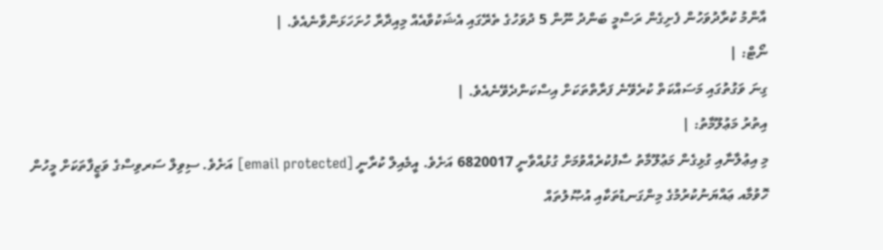އާންމު ކުރާދުވަހުން ފެށިގެން ރަސްމީ ބަންދު ނޫން 5 ދުވަހުގެ ތެރޭގައި އެޝަކުވާއެއް މިއިދާރާ ހުށަހަޅަންވާނެއެވެ. |
ނޯޓް: |
ގިނަ ވަގުތުގައި މަސައްކަތް ކުރެވޭނެ ފަރާތްތަކަށް އިސްކަންދެވޭނެއެވެ. |
އިތުރު މަޢުލޫމާތު: |
މި އިޢުލާނާއި ގުޅިގެން މަޢުލޫމާތު ސާފުކުރެއްވުމަށް ގުޅުއްވާނީ 6820017 އަށެވެ. އީމެއިލް ކުރާނީ [email protected] އަށެވެ. ސިވިލް ސަރވިސްގެ ވަޒީފާތަކަށް މީހުން ހޮވުމާއ ޢައްޔަނުކުރުމުގެ މިންގަނޑުތަކާއި އުޞޫލުތައް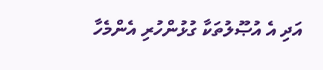އަދި އެ އުޞޫލުތަކާ ގުޅުންހުރި އެންމެހާ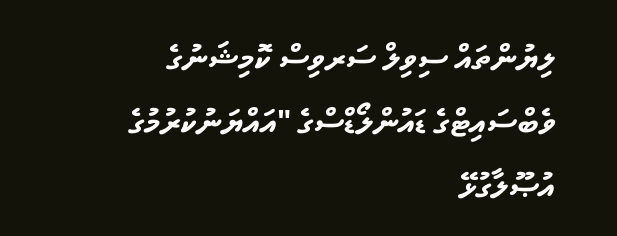ލިޔުންތައް ސިވިލް ސަރވިސް ކޮމިޝަނުގެ ވެބްސައިޓްގެ ޑައުންލޯޑްސްގެ "އައްޔަނުކުރުމުގެ އުޞޫލާގުޅޭ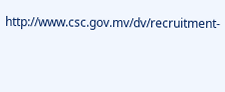http://www.csc.gov.mv/dv/recruitment-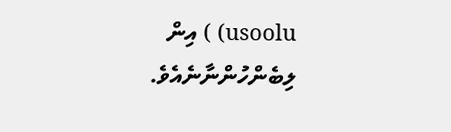usoolu) ) އިން ލިބެންހުންނާނެއެވެ.